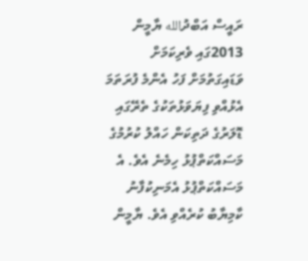ރައީސް އަބްދުالله ޔާމީން 2013ގައި ވެރިކަމަށް ވަޑައިގަތުމަށް ފަހު އެންމެ ފުރަތަމަ އެޅުއްވި ފިޔަވަޅުތަކުގެ ތެރޭގައި ޑޮލަރުގެ ދަތިކަން ހައްލު ކުރުމުގެ މަސައްކަތްޕުޅު ހިމެނެ އެވެ. އެ މަސައްކަތްޕުޅު އެމަނިކުފާނު ކާމިޔާބު ކުރެއްވި އެވެ. ޔާމީން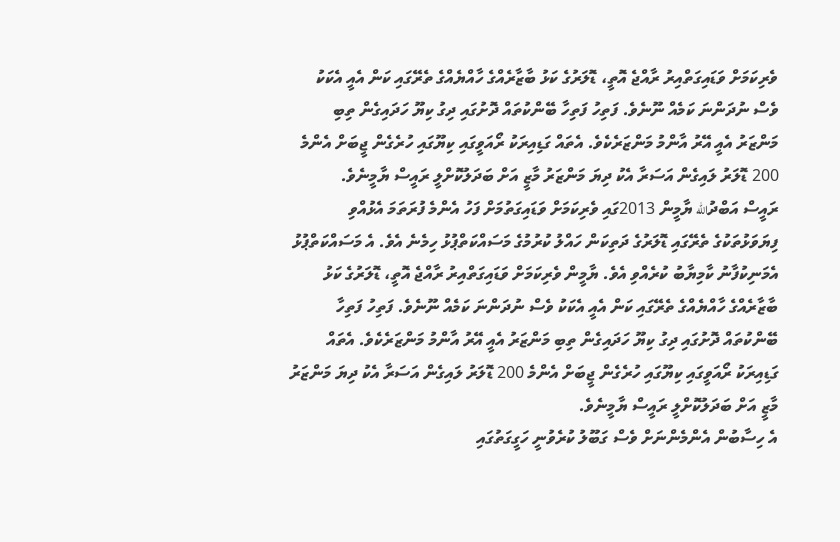ވެރިކަމަށް ވަޑައިގަތްއިރު ރާއްޖެ އޮތީ، ޑޮލަރުގެ ކަޅު ބާޒާރެއްގެ ހާއްޔެއްގެ ތެރޭގައި ކަން އެއީ އެކަކު ވެސް ނުދަންނަ ކަމެއް ނޫނެވެ. ފަތިހު ފަތިހާ ބޭންކުތައް ދޮށުގައި ދިގު ކިޔޫ ހަދައިގެން ތިބި މަންޒަރު އެއީ އޭރު އާންމު މަންޒަރެކެވެ. އެތައް ގަޑިއިރަކު ރޯއަވީގައި ކިޔޫގައި ހުރެގެން ޖީބަށް އެންމެ 200 ޑޮލަރު ލައިގެން އަސަރާ އެކު ދިޔަ މަންޒަރު މާޒީ އަށް ބަދަލުކޮށްލީ ރައީސް ޔާމީނެވެ.
ރައީސް އަބްދުالله ޔާމީން 2013ގައި ވެރިކަމަށް ވަޑައިގަތުމަށް ފަހު އެންމެ ފުރަތަމަ އެޅުއްވި ފިޔަވަޅުތަކުގެ ތެރޭގައި ޑޮލަރުގެ ދަތިކަން ހައްލު ކުރުމުގެ މަސައްކަތްޕުޅު ހިމެނެ އެވެ. އެ މަސައްކަތްޕުޅު އެމަނިކުފާނު ކާމިޔާބު ކުރެއްވި އެވެ. ޔާމީން ވެރިކަމަށް ވަޑައިގަތްއިރު ރާއްޖެ އޮތީ، ޑޮލަރުގެ ކަޅު ބާޒާރެއްގެ ހާއްޔެއްގެ ތެރޭގައި ކަން އެއީ އެކަކު ވެސް ނުދަންނަ ކަމެއް ނޫނެވެ. ފަތިހު ފަތިހާ ބޭންކުތައް ދޮށުގައި ދިގު ކިޔޫ ހަދައިގެން ތިބި މަންޒަރު އެއީ އޭރު އާންމު މަންޒަރެކެވެ. އެތައް ގަޑިއިރަކު ރޯއަވީގައި ކިޔޫގައި ހުރެގެން ޖީބަށް އެންމެ 200 ޑޮލަރު ލައިގެން އަސަރާ އެކު ދިޔަ މަންޒަރު މާޒީ އަށް ބަދަލުކޮށްލީ ރައީސް ޔާމީނެވެ.
އެ ހިސާބުން އެންމެންނަށް ވެސް ގަބޫލު ކުރެވުނީ ހަގީގަތުގައި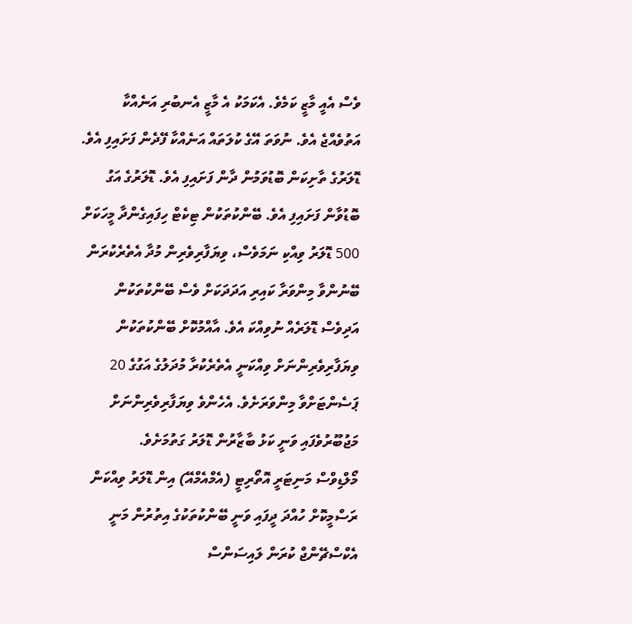ވެސް އެއީ މާޒީ ކަމެވެ. އެކަމަކު އެ މާޒީ އެނބުރި އަނެއްކާ އަތުވެއްޖެ އެވެ. ނުވަތަ އޭގެ ކުލަތައް އަނެއްކާ ފޭދެން ފަށައިފި އެވެ. ޑޮލަރުގެ ތާށިކަން ބޮޑުވަމުން ދާން ފަށައިފި އެވެ. ޑޮލަރުގެ އަގު ބޮޑުވާން ފަށައިފި އެވެ. ބޭންކުތަކުން ޓިކެޓް ހިފައިގެންދާ މީހަކަށް 500 ޑޮލަރު ވިއްކި ނަމަވެސް، ވިޔަފާރިވެރިން މުދާ އެތެރެކުރަން ބޭނުންވާ މިންވަރާ ކައިރި އަދަދަކަށް ވެސް ބޭންކުތަކުން އަދިވެސް ޑޮލަރެއް ނުވިއްކަ އެވެ. އާއްމުކޮށް ބޭންކުތަކުން ވިޔަފާރިވެރިންނަށް ވިއްކަނީ އެތެރެކުރާ މުދަލުގެ އަގުގެ 20 ޕަސެންޓަށްވާ މިންވަރަށެވެ. އެހެންވެ ވިޔަފާރިވެރިންނަށް މަޖުބޫރުވެފައި ވަނީ ކަޅު ބާޒާރުން ޑޮލަރު ގަތުމަށެވެ.
މޯލްޑިވްސް މަނިޓަރީ އޮތޯރިޓީ (އެމްއެމްއޭ) އިން ޑޮލަރު ވިއްކަން ރަސްމީކޮށް ހުއްދަ ދީފައި ވަނީ ބޭންކުތަކުގެ އިތުރުން މަނީ އެކްސްޗޭންޖް ކުރަން ލައިސަންސް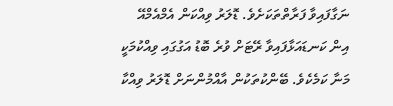ނަގާފައިވާ ފަރާތްތަކަށެވެ. ޑޮލަރު ވިއްކަން އެމްއެމްއޭ އިން ކަނޑައަޅާފައިވާ ރޭޓަށް ވުރެ ބޮޑު އަގުގައި ވިއްކުމަކީ މަނާ ކަމެކެވެ. ބޭންކުތަކުން އާއްމުންނަށް ޑޮލަރު ވިއްކާ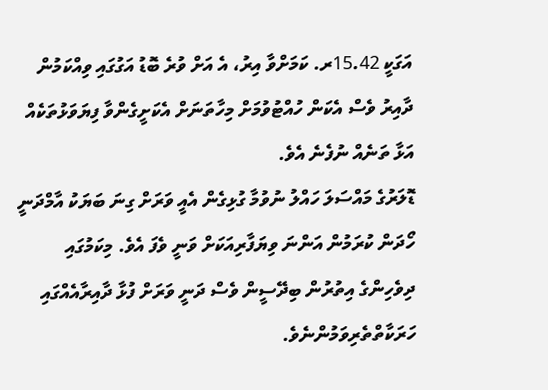އަގަކީ 15.42ރ. ކަމަށްވާ އިރު، އެ އަށް ވުރެ ބޮޑު އަގުގައި ވިއްކަމުން ދާއިރު ވެސް އެކަން ހުއްޓުވުމަށް މިހާތަނަށް އެކަށީގެންވާ ފިޔަވަޅުތަކެއް އަޅާ ތަނެއް ނުފެނެ އެވެ.
ޑޮލަރުގެ މައްސަލަ ހައްލު ނުވުމާ ގުޅިގެން އެއީ ވަރަށް ގިނަ ބަޔަކު އާމްދަނީ ހޯދަން ކުރަމުން އަންނަ ވިޔަފާރިއަކަށް ވަނީ ވެފަ އެވެ. މިކަމުގައި ދިވެހިންގެ އިތުރުން ބިދޭސީން ވެސް ދަނީ ވަރަށް ފުޅާ ދާއިރާއެއްގައި ހަރަކާތްތެރިވަމުންނެވެ.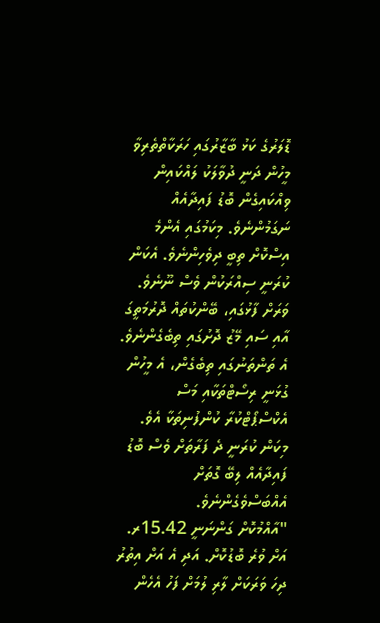ޑޮލަރުގެ ކަޅު ބާޒާރުގައި ހަރަކާތްތެރިވާ މީހުން ދަނީ ދުވާލަކު ލައްކައިން ވިއްކައިގެން ބޮޑު ފައިދާއެއް ނަގަމުންނެވެ. މިކަމުގައި އެންމެ އިސްކޮށް ތިބީ ދިވެހިންނެވެ. އެކަން ކުރަނީ ސިއްރަކުން ވެސް ނޫނެވެ. ވަރަށް ފާޅުގައި، ބޭންކުތައް ދޮރުމަތީގަ އާއި ސައި މޭޒު ދޮށުގައި ތިބެގެންނެވެ. އެ ތަންތަނުގައި ތިބެގެން، އެ މީހުން ގުޅަނީ ރިސޯޓްތަކާއި މަސް އެކްސްޕޯޓްކުރާ ކުންފުނިތަކާ އެވެ. މިކަން ކުރަނީ ދެ ފަރާތަށް ވެސް ބޮޑު ފައިދާއެއް ލިބޭ ގޮތަށް އެއްބަސްވެގެންނެވެ.
"އާއްމުކޮށް ގަންނަނީ 15.42ރ. އަށް ވުރެ ބޮޑުކޮށް. އަދި އެ އަށް އިތުރު ދިހަ ވަރަކަށް ލާރި ލުމަށް ފަހު އެހެން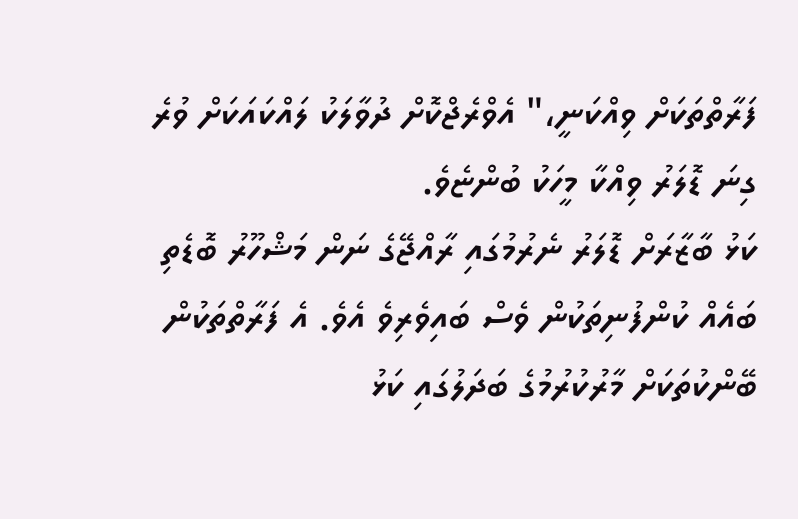ފަރާތްތަކަށް ވިއްކަނީ،" އެވްރެޖްކޮށް ދުވާލަކު ލައްކައަކަށް ވުރެ ގިނަ ޑޮލަރު ވިއްކާ މީހަކު ބުންޏެވެ.
ކަޅު ބާޒާރަށް ޑޮލަރު ނެރުމުގައި ރާއްޖޭގެ ނަން މަޝްހޫރު ބޮޑެތި ބައެއް ކުންފުނިތަކުން ވެސް ބައިވެރިވެ އެވެ. އެ ފަރާތްތަކުން ބޭންކުތަކަށް މާރުކުރުމުގެ ބަދަލުގައި ކަޅު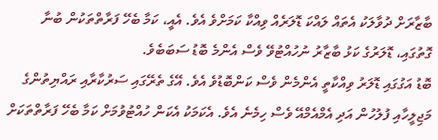ބާޒާރަށް ދުވާލަކު އެތައް ލައްކަ ޑޮލަރެއް ވިއްކާ ކަމަށްވެ އެވެ. އެއީ، ކަމާ ބެހޭ ފަރާތްތަކުން ބުނާ ގޮތުގައި، ޑޮލަރުގެ ކަޅު ބާޒާރު ނުހުއްޓުވޭ ވެސް އެންމެ ބޮޑު ސަބަބެވެ.
ބޮޑު އަގުގައި ޑޮލަރު ވިއްކާތީ އެންމެން ވެސް ކަންބޮޑުވެ އެވެ. އޭގެ ތެރޭގައި ސަރުކާރާއި ރައްޔިތުންގެ މަޖިލީހާއި ފުލުހުން އަދި އެމްއެމްއޭ ވެސް ހިމެނެ އެވެ. އެކަމަކު އެކަން ހުއްޓުވުމަށް ކަމާ ބެހޭ ފަރާތްތަކަށް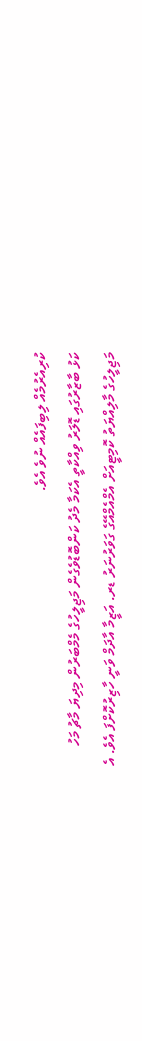ކުރިއެރުމެއް ލިބިފައެއް ނުވެ އެވެ.
ކަޅު ބާޒާރުގައި ޑޮލަރު ވިއްކާތީ އެކަމާ މެދު ކަންބޮޑުވެގެން މަޖިލީހުގެ މެމްބަރުން މިދިޔަ މާޗު މަހު މަޖިލީހުގެ މާލިއްޔަތު ކޮމިޓީއަށް އެމްއެމްއޭގެ ގަވަރުނަރު ޑރ. އަޒީމާ އާދަމް ވަނީ ހާޒިރުކޮށްފަ އެވެ. އެ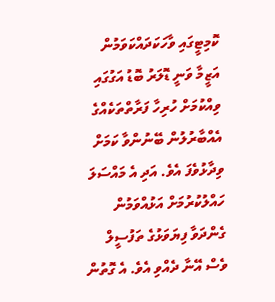ކޮމިޓީގައި ވާހަކަދައްކަވަމުން އަޒީމާ ވަނީ ޑޮލަރު ބޮޑު އަގުގައި ވިއްކުމަށް ހުރިހާ ފަރާތްތަކެއްގެ އެއްބާރުލުން ބޭނުންވާ ކަމަށް ވިދާޅުވެފަ އެވެ. އަދި އެ މައްސަލަ ހައްލުކުރުމަށް އަޅުއްވަމުން ގެންދަވާ ފިޔަވަޅުގެ ތަފުސީލް ވެސް އޭނާ ދެއްވި އެވެ. އެ ގޮތުން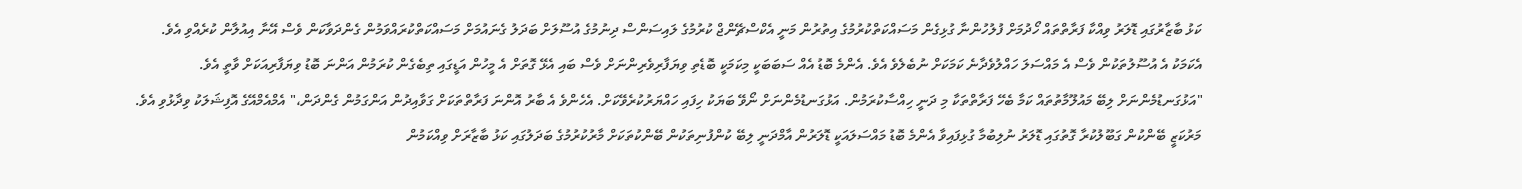ކަޅު ބާޒާރުގައި ޑޮލަރު ވިއްކާ ފަރާތްތައް ހޯދުމަށް ފުލުހުންނާ ގުޅިގެން މަސައްކަތްކުރުމުގެ އިތުރުން މަނީ އެކްސްޗޭންޖް ކުރުމުގެ ލައިސަންސް ދިނުމުގެ އުސޫލަށް ބަދަލު ގެނައުމަށް މަސައްކަތްކުރައްވަމުން ގެންދަވާކަން ވެސް އޭނާ އިއުލާން ކުރެއްވި އެވެ.
އެކަމަކު އެ އުސޫލުތަކުން ވެސް އެ މައްސަލަ ހައްލުވެދާނެ ކަމަކަށް ނުބެލެވެ އެވެ. އެންމެ ބޮޑު އެއް ސަބަބަކީ މިކަމަކީ ބޮޑެތި ވިޔަފާރިވެރިންނަށް ވެސް ބައި އެޅޭ ގޮތަށް އެ މީހުން އަޑީގައި ތިބެގެން ކުރަމުން އަންނަ ބޮޑު ވިޔަފާރިއަކަށް ވާތީ އެވެ.
"އަޅުގަނޑުމެންނަށް ލިބޭ މައުލޫމާތުތައް ކަމާ ބެހޭ ފަރާތްތަކާ މި ދަނީ ހިއްސާކުރަމުން. އަޅުގަނޑުމެންނަށް ނޯވޭ ބަޔަކު ހިފައި ހައްޔަރުކުރެވޭކަށް. އެހެންވެ އެ ބާރު އޮންނަ ފަރާތްތަކަށް ގަވާއިދުން އަންގަމުން ގެންދަން،" އެމްއެމްއޭގެ އޮފިޝަލަކު ވިދާޅުވި އެވެ.
މަރުކަޒީ ބޭންކުން ގަބޫލުކުރާ ގޮތުގައި ޑޮލަރު ނުލިބުމާ ގުޅިފައިވާ އެންމެ ބޮޑު މައްސަލައަކީ ޑޮލަރުން އާމްދަނީ ލިބޭ ކުންފުނިތަކުން ބޭންކުތަކަށް މާރުކުރުމުގެ ބަދަލުގައި ކަޅު ބާޒާރަށް ވިއްކަމުން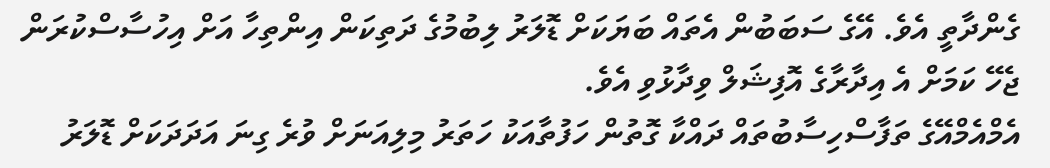ގެންދާތީ އެވެ. އޭގެ ސަބަބުން އެތައް ބަޔަކަށް ޑޮލަރު ލިބުމުގެ ދަތިކަން އިންތިހާ އަށް އިހުސާސްކުރަން ޖެހޭ ކަމަށް އެ އިދާރާގެ އޮފިޝަލް ވިދާޅުވި އެވެ.
އެމްއެމްއޭގެ ތަފާސްހިސާބުތައް ދައްކާ ގޮތުން ހަފުތާއަކު ހަތަރު މިލިއަނަށް ވުރެ ގިނަ އަދަދަކަށް ޑޮލަރު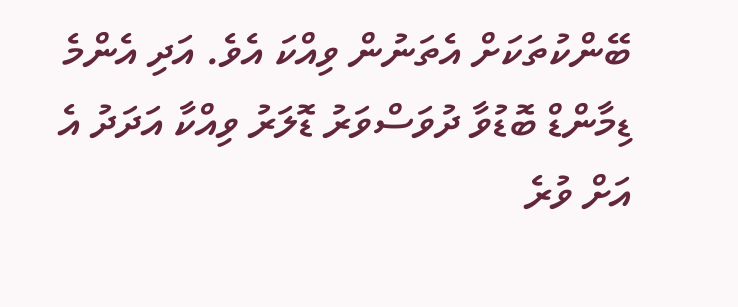ބޭންކުތަކަށް އެތަނުން ވިއްކަ އެވެ. އަދި އެންމެ ޑިމާންޑް ބޮޑުވާ ދުވަސްވަރު ޑޮލަރު ވިއްކާ އަދަދު އެ އަށް ވުރެ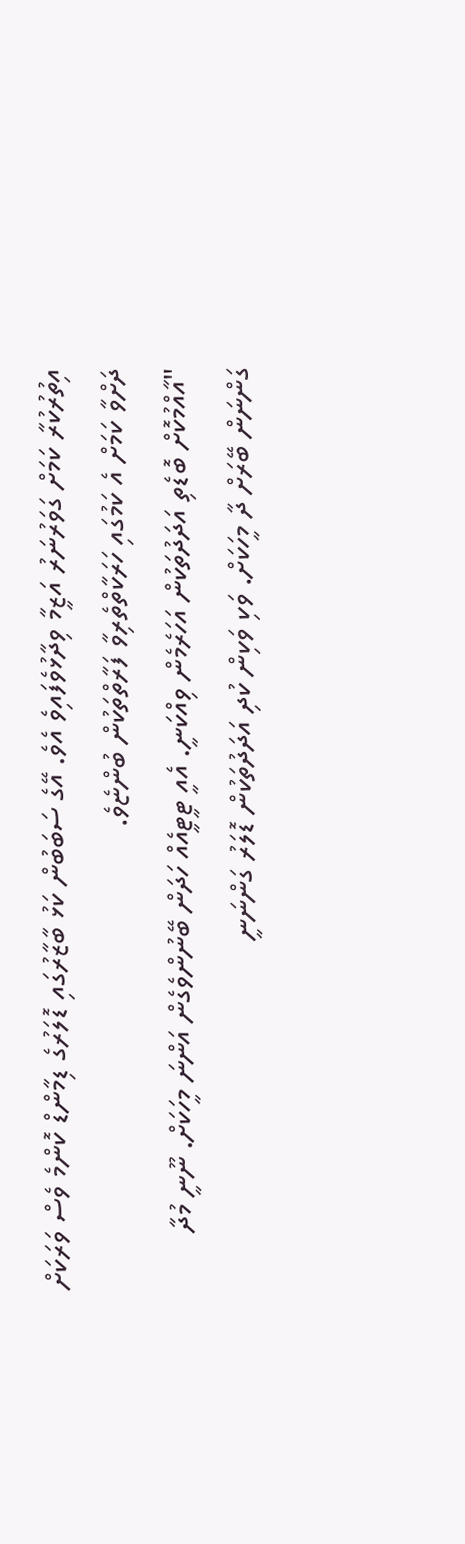އިތުރުކުރާ ކަމަށް ގަވަރުނަރު އަޒީމާ ވިދާޅުވެފައިވެ އެވެ. އޭގެ ސަބަބުން ކަޅު ބާޒާރުގައި ޑޮލަރުގެ ޑިމާންޑް ކޮންމެ ވެސް ވަރަކަށް ދަށްވާ ކަމަށް އެ ކަމުގައި ހަރަކާތްތެރިވާ ފަރާތްތަކުން ބުންޏެވެ.
"އާއްމުކޮށް ބޮޑެތި އަދަދުތަކުން އަހަރެމެން ވިއްކަނީ. އެއީ ޓީޓީއެއް ހަދަން ބޭނުންވެގެން އަންނަ މީހަކަށް. ނޫނީ މުދާ ގަންނަން ބޭރަށް ދާ މީހަކަށް. ވަކި ވަކިން ކުދި އަދަދުތަކުން ޑޮލަރު ގަންނަނީ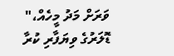ވަރަށް މަދު މީހެއް،" ޑޮލަރުގެ ވިޔަފާރި ކުރާ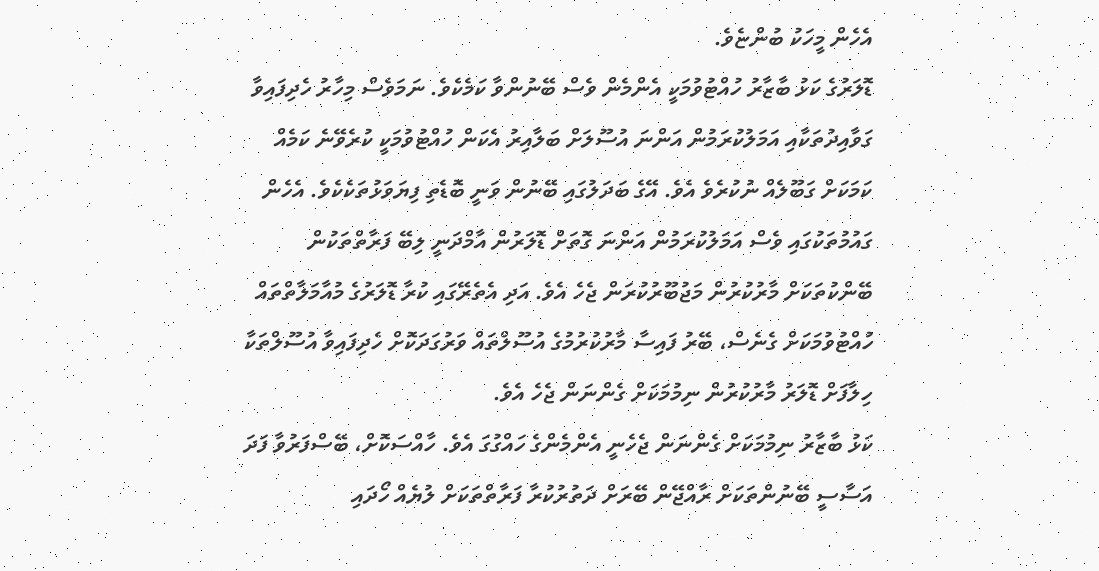އެހެން މީހަކު ބުންޏެވެ.
ޑޮލަރުގެ ކަޅު ބާޒާރު ހުއްޓުވުމަކީ އެންމެން ވެސް ބޭނުންވާ ކަމެކެވެ. ނަމަވެސް މިހާރު ހެދިފައިވާ ގަވާއިދުތަކާއި އަމަލުކުރަމުން އަންނަ އުސޫލަށް ބަލާއިރު އެކަން ހުއްޓުވުމަކީ ކުރެވޭނެ ކަމެއް ކަމަކަށް ގަބޫލެއް ނުކުރެވެ އެވެ. އޭގެ ބަދަލުގައި ބޭނުން ވަނީ ބޮޑެތި ފިޔަވަޅުތަކެކެވެ. އެހެން ގައުމުތަކުގައި ވެސް އަމަލުކުރަމުން އަންނަ ގޮތަށް ޑޮލަރުން އާމްދަނީ ލިބޭ ފަރާތްތަކުން ބޭންކުތަކަށް މާރުކުރުން މަޖުބޫރުކުރަން ޖެހެ އެވެ. އަދި އެތެރޭގައި ކުރާ ޑޮލަރުގެ މުއާމަލާތްތައް ހުއްޓުވުމަކަށް ގެނެސް، ބޭރު ފައިސާ މާރުކުރުމުގެ އުސޫލްތައް ވަރުގަދަކޮށް ހެދިފައިވާ އުސޫލްތަކާ ހިލާފަށް ޑޮލަރު މާރުކުރުން ނިމުމަކަށް ގެންނަން ޖެހެ އެވެ.
ކަޅު ބާޒާރު ނިމުމަކަށް ގެންނަން ޖެހެނީ އެންމެންގެ ހައްގުގަ އެވެ. ހާއްސަކޮށް، ބޭސްފަރުވާ ފަދަ އަސާސީ ބޭނުންތަކަށް ރާއްޖޭން ބޭރަށް ދަތުރުކުރާ ފަރާތްތަކަށް ލުޔެއް ހޯދައި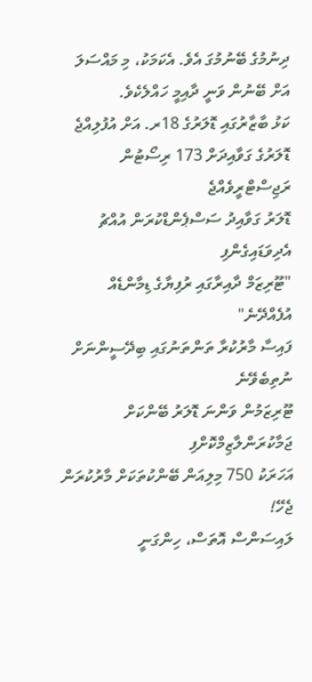ދިނުމުގެ ބޭނުމުގަ އެވެ. އެކަމަކު، މި މައްސަލަ އަށް ބޭނުން ވަނީ ދާއިމީ ހައްލެކެވެ.
ކަޅު ބާޒާރުގައި ޑޮލަރުގެ 18ރ. އަށް އުފުލިއްޖެ
ޑޮލަރުގެ ގަވާއިދަށް 173 ރިސޯޓުން ރަޖިސްޓްރީވެއްޖެ
ޑޮލަރު ގަވާއިދު ސަސްޕެންޑްކުރަން އުއްޗު އެދިވަޑައިގެންފި
"ޓޫރިޒަމް ދާއިރާގައި ރުފިޔާގެ ޑިމާންޑެއް އުފެއްދޭނެ"
ފައިސާ މާރުކުރާ ތަންތަނުގައި ބިދޭސީންނަށް ނުތިބެވޭނެ
ޓޫރިޒަމުން ވަންނަ ޑޮލަރު ބޭންކަށް ޖަމާކުރަންލާޒިމްކޮށްފި
އަހަރަކު 750 މިލިއަން ބޭންކުތަކަށް މާރުކުރަން ޖެހޭ!
ލައިސަންސް އޮތަސް، ހިންގަނީ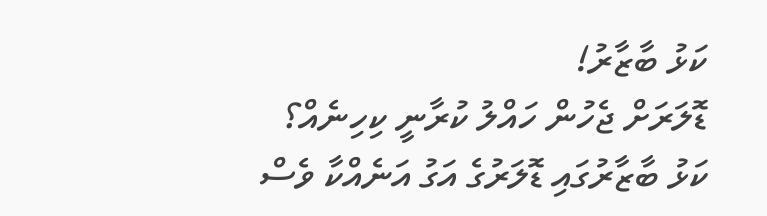ކަޅު ބާޒާރު!
ޑޮލަރަށް ޖެހުން ހައްލު ކުރާނީ ކިހިނެއް؟
ކަޅު ބާޒާރުގައި ޑޮލަރުގެ އަގު އަނެއްކާ ވެސް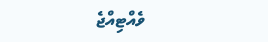ވެއްޓިއްޖެ